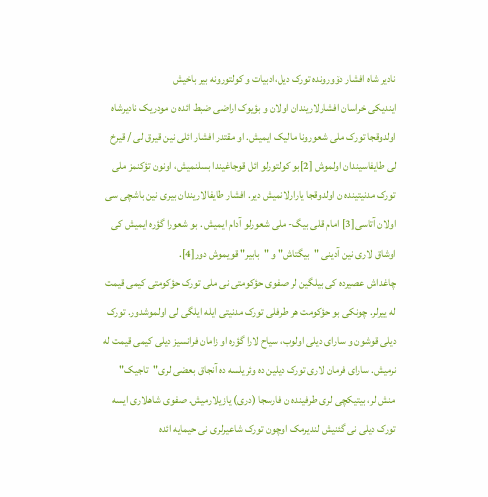نادیر شاه افشار دۆورونده تورک دیل،ادبیات و کولتورونه بیر باخیش
ایندیکی خراسان افشارلاریندان اولان و بؤیوک اراضی ضبط ائده ن مودریک نادیرشاه اولدوقجا تورک ملی شعورونا مالیک ایمیش. او مقتدر افشار ائلی نین قیرق لی / قیرخ لی طایفاسیندان اولموش [2]بو کولتورلو ائل قوجاغیندا بسلنمیش، اونون تؤکنمز ملی تورک مدنیتینده ن اولدوقجا یارارلانمیش دیر. افشار طایفالاریندان بیری نین باشچی سی اولان آتاسی[3] امام قلی بیگ- ملی شعورلو آدام ایمیش . بو شعورا گؤره ایمیش کی اوشاق لاری نین آدینی "بیگتاش" و "بابیر" قویموش دور[4].
چاغداش عصیرده کی بیلگین لر صفوی حؤکومتی نی ملی تورک حؤکومتی کیمی قیمت له ییرلر. چونکی بو حؤکومت هر طرفلی تورک مدنیتی ایله ایلگی لی اولموشدور. تورک دیلی قوشون و سارای دیلی اولوب، سیاح لارا گؤره او زامان فرانسیز دیلی کیمی قیمت له نرمیش. سارای فرمان لاری تورک دیلین ده وئریلسه ده آنجاق بعضی لری"تاجیک" منش لر، بیتیکچی لری طرفینده ن فارسجا (دری) یازیلارمیش. صفوی شاهلاری ایسه تورک دیلی نی گئنیش لندیرمک اوچون تورک شاعیرلری نی حیمایه ائده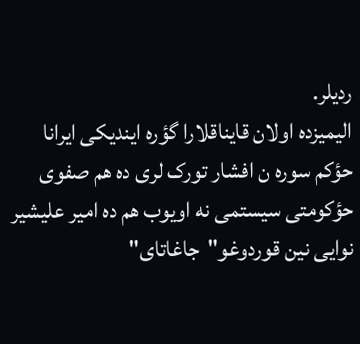ردیلر.
الیمیزده اولان قایناقلارا گؤره ایندیکی ایرانا حؤکم سوره ن افشار تورک لری ده هم صفوی حؤکومتی سیستمی نه اویوب هم ده امیر علیشیر نوایی نین قوردوغو"جاغاتای"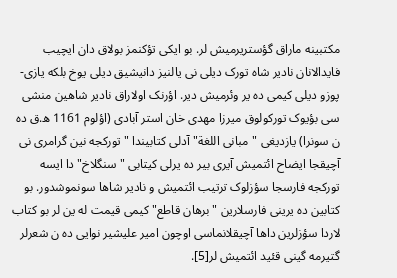مکتبینه ماراق گؤستریرمیش لر. بو ایکی تؤکنمز بولاق دان ایچیب فایدالانان نادیر شاه تورک دیلی نی یالنیز دانیشیق دیلی یوخ بلکه یازی- پوزو دیلی کیمی ده یر وئرمیش دیر. اؤرنک اولاراق نادیر شاهین منشی سی بؤیوک تورکولوق میرزا مهدی خان استر آبادی (اؤلوم 1161 ه.ق ده ن سونرا) یازدیغی "مبانی اللغة" آدلی کتابیندا "تورکجه نین گرامری نی آچیقجا ایضاح ائتمیش آیری بیر ده یرلی کیتابی "سنگلاخ" دا ایسه تورکجه فارسجا سؤزلوک ترتیب ائتمیش و نادیر شاها سونموشدور. بو کتابین ده یرینی فارسلارین "برهان قاطع" کیمی قیمت له ین لر بو کتاب لاردا سؤزلرین داها آچیقلانماسی اوچون امیر علیشیر نوایی ده ن شعرلر گتیرمه گینی قئید ائتمیش لر[5].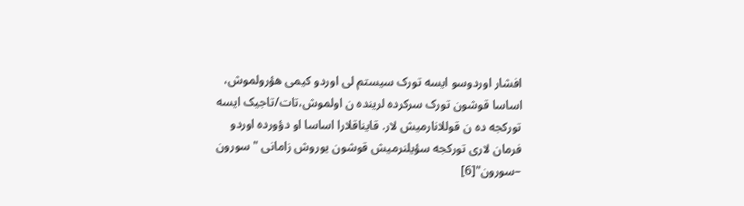افشار اوردوسو ایسه تورک سیستم لی اوردو کیمی هؤرولموش، اساسا قوشون تورک سرکرده لرینده ن اولموش،تات/تاجیک ایسه تورکجه ده ن قوللانارمیش لار. قایناقلارا اساسا او دؤورده اوردو فرمان لاری تورکجه سؤیلنرمیش قوشون یوروش زامانی "سورون –سورون"[6]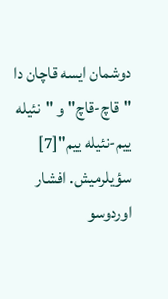دوشمان ایسه قاچان دا "قاچ-قاچ" و "نئیله ییم-نئیله ییم"[7] سؤیلرمیش. افشار اوردوسو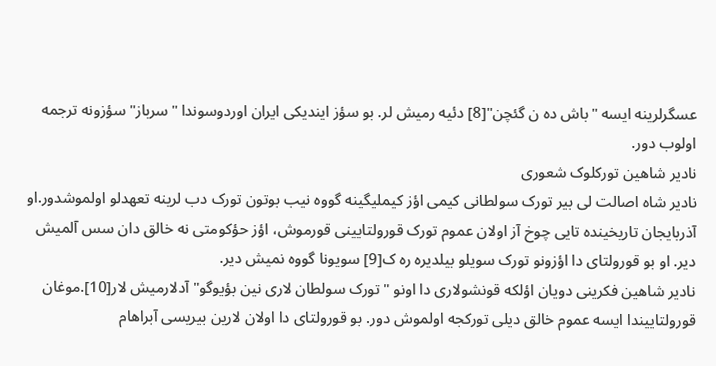عسگرلرینه ایسه "باش ده ن گئچن"[8] دئیه رمیش لر. بو سؤز ایندیکی ایران اوردوسوندا "سرباز" سؤزونه ترجمه اولوب دور.
نادیر شاهین تورکلوک شعوری
نادیر شاه اصالت لی بیر تورک سولطانی کیمی اؤز کیملیگینه گووه نیب بوتون تورک دب لرینه تعهدلو اولموشدور.او آذربایجان تاریخینده تایی چوخ آز اولان عموم تورک قورولتایینی قورموش، اؤز حؤکومتی نه خالق دان سس آلمیش دیر. او بو قورولتای دا اؤزونو تورک سویلو بیلدیره ره ک[9] سویونا گووه نمیش دیر.
نادیر شاهین فکرینی دویان اؤلکه قونشولاری دا اونو "تورک سولطان لاری نین بؤیوگو" آدلارمیش لار[10].موغان قورولتاییندا ایسه عموم خالق دیلی تورکجه اولموش دور. بو قورولتای دا اولان لارین بیریسی آبراهام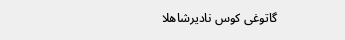گاتوغی کوس نادیرشاهلا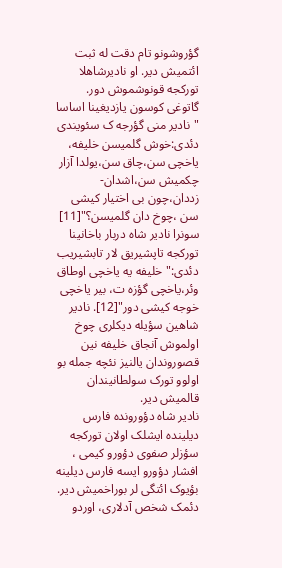گؤروشونو تام دقت له ثبت ائتمیش دیر. او نادیرشاهلا تورکجه قونوشموش دور. گاتوغی کوسون یازدیغینا اساسا "نادیر منی گؤرجه ک سئویندی دئدی:خوش گلمیسن خلیفه، یاخچی سن،چاق سن،یولدا آزار چکمیش سن،اشدان-زددان،چون بی اختیار کیشی سن ،چوخ دان گلمیسن؟"[11] سونرا نادیر شاه دربار باخانینا تورکجه تاپشیریق لار تابشیریب دئدی:" خلیفه یه یاخچی اوطاق وئر،یاخچی گؤزه ت، بیر یاخچی خوجه کیشی دور"[12]. نادیر شاهین سؤیله دیکلری چوخ اولموش آنجاق خلیفه نین قصوروندان یالنیز نئچه جمله بو اولوو تورک سولطانیندان قالمیش دیر.
نادیر شاه دؤورونده فارس دیلینده ایشلک اولان تورکجه سؤزلر صفوی دؤورو کیمی ، افشار دؤورو ایسه فارس دیلینه بؤیوک ائتگی لر بوراخمیش دیر. دئمک شخص آدلاری، اوردو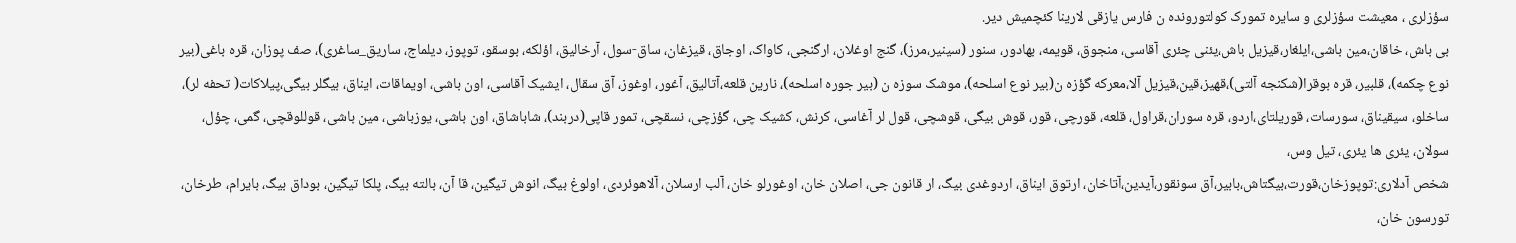سؤزلری ، معیشت سؤزلری و سایره تمورک کولتورونده ن فارس یازقی لارینا کئچمیش دیر.
بی باش، خاقان،مین باشی،ایلغار،قیزیل باش،یئنی چئری آقاسی، منجوق، قویمه، بهادور، سنور (سینیر،مرز)، گنج اوغلان، ارگنجی، کاواک، اوجاق، قیزغان، ساق-سول، آرخالیق، اؤلکه، بوسقو، توپوز، دیلماج، ساریق_ساغری)، صف پوزان، قره باغی(بیر نوع چکمه)، قلبیر، قره بوقرا(شکنجه آلتی)،قهیز،قین،قیزیل آلا،معرکه گؤزه ن(بیر نوع اسلحه)، موشک سوزه ن (بیر جوره اسلحه)، نارین قلعه،آتالیق، آغور، اوغوز، آق سقال، ایشیک آقاسی، اون باشی، اویماقات، ایناق، بیگلر بیگی،پیلاکات( تحفه لر)، ساخلو، سیقیناق، سورسات، قوریلتای،اردو، قره سوران،قراول، قلعه، قورچی، قور، قوش بیگی، قوشچی، قول لر آغاسی، کرنش، کشیک چی، گؤزچی، نسقچی، تمور قاپی(دربند)، شاباشاق، اون باشی، یوزباشی، مین باشی، قوللوقچی، گمی، چؤل، سولان، یئری ها یئری، تیل وس،
شخص آدلاری:توپوزخان،قورت،بیگتاش،بابیر،آق سونقور،آیدین،آتاخان، ارتوق ایناق، اردوغدی بیگ، ار قانون جی، اصلان خان، اوغورلو خان، آلب ارسلان، آلاهوئردی، اولوغ بیگ، انوش تیگین، قا آن، بالته بیگ، پلکا تیگین، بوداق بیگ، بایرام، طرخان، تورسون خان،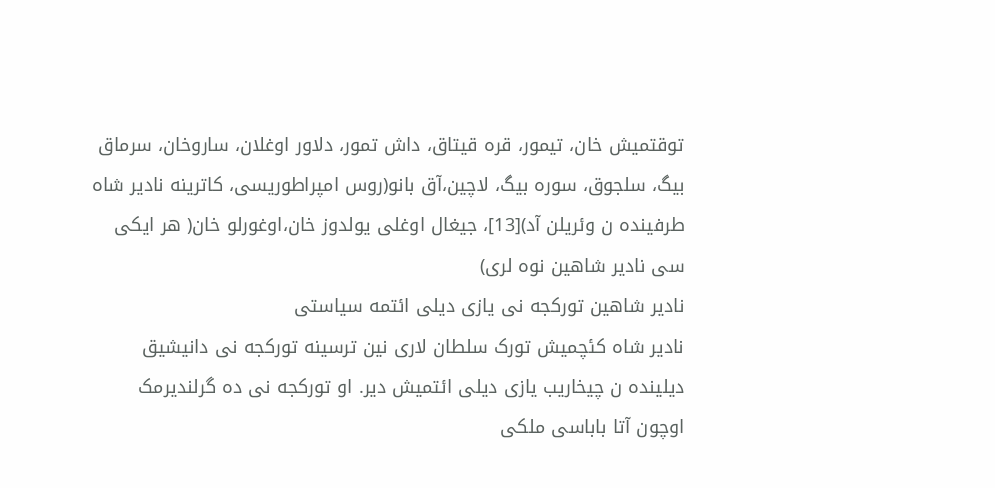توقتمیش خان، تیمور، قره قیتاق، داش تمور، دلاور اوغلان، ساروخان، سرماق بیگ، سلجوق، سوره بیگ، لاچین،آق بانو(روس امپراطوریسی، کاترینه نادیر شاه طرفینده ن وئریلن آد)[13]، جیغال اوغلی یولدوز خان،اوغورلو خان( هر ایکی سی نادیر شاهین نوه لری)
نادیر شاهین تورکجه نی یازی دیلی ائتمه سیاستی
نادیر شاه کئچمیش تورک سلطان لاری نین ترسینه تورکجه نی دانیشیق دیلینده ن چیخاریب یازی دیلی ائتمیش دیر. او تورکجه نی ده گرلندیرمک اوچون آتا باباسی ملکی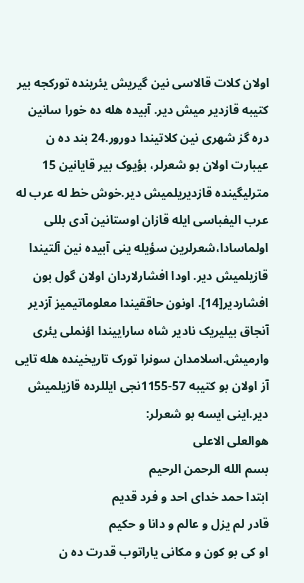اولان کلات قالاسی نین گیریش یئرینده تورکجه بیر کتیبه قازدیر میش دیر. آبیده هله ده خورا سانین دره گز شهری نین کلاتیندا دورور.24 بند ده ن عیبارت اولان بو شعرلر، بؤیوک بیر قایانین 15 مترلیگینده قازدیریلمیش دیر.خوش خط له عرب له عرب الیفباسی ایله قازان اوستانین آدی بللی اولماسادا،شعرلرین سؤیله ینی آبیده نین آلتیندا قازیلمیش دیر. اودا افشارلاردان اولان گول بون افشاردیر[14]. اونون حاققیندا معلوماتیمیز آزدیر آنجاق بیلیریک نادیر شاه ساراییندا اؤنملی یئری وارمیش.اسلامدان سونرا تورک تاریخینده هله تایی آز اولان بو کتیبه 57-1155نجی ایللرده قازیلمیش دیر.اینی ایسه بو شعرلر:
هوالعلی الاعلی
بسم الله الرحمن الرحیم
ابتدا حمد خدای احد و فرد قدیم
قادر لم یزل و عالم و دانا و حکیم
او کی بو کون و مکانی یاراتوب قدرت ده ن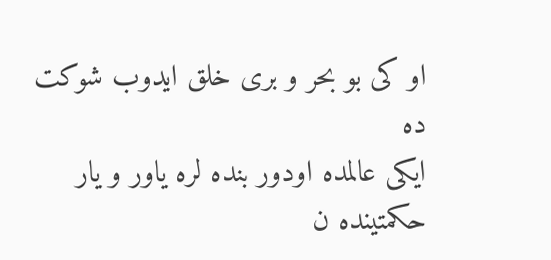او کی بو بحر و بری خلق ایدوب شوکت ده
ایکی عالمده اودور بنده لره یاور و یار
حکمتینده ن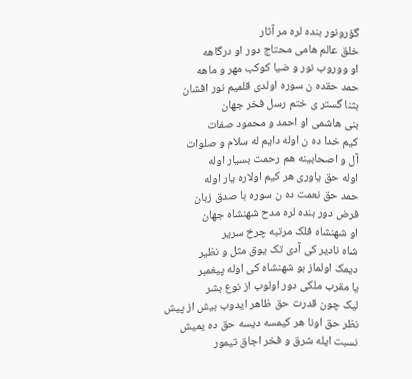گؤرونور بنده لره مر آثار
خلق عالم هامی محتاج دور او درگاهه
او ووروب نور و ضیا کوکب مهر و ماهه
حمد حقده ن سوره اولدی قلمیم نور افشان
بثنا گستر ی ختم رسل فخر جهان
بنی هاشمی او احمد و محمود صفات
کیم خدا ده ن اوله دایم له سلام و صلوات
آل و اصحابینه هم رحمت بسیار اوله
اوله حق یاوری هر کیم اولاره یار اوله
حمد حق نعمت ده ن سوره با صدق زبان
فرض دور بنده لره مدح شهنشاه جهان
او شهنشاه فلک مرتبه چرخ سریر
شاه نادیر کی آدی تک یوق مثل و نظیر
دیمک اولماز بو شهنشاه کی اوله پیغمبر
یا مقرب ملکی دور اولوب از نوع بشر
لیک چون قدرت حق ظاهر ایدوب بیش از پیش
نظر حق اونا هر کیمسه دیسه حق ده یمیش
نسبت ایله شرق و فخر اجاق تیمور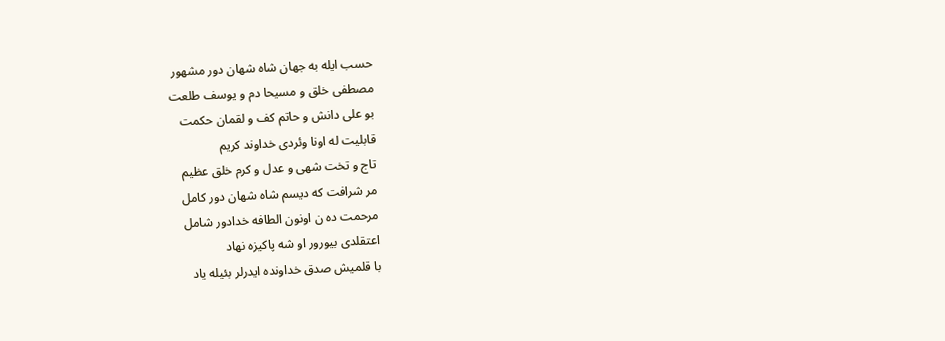حسب ایله به جهان شاه شهان دور مشهور
مصطفی خلق و مسیحا دم و یوسف طلعت
بو علی دانش و حاتم کف و لقمان حکمت
قابلیت له اونا وئردی خداوند کریم
تاج و تخت شهی و عدل و کرم خلق عظیم
مر شرافت که دیسم شاه شهان دور کامل
مرحمت ده ن اونون الطافه خدادور شامل
اعتقلدی بیورور او شه پاکیزه نهاد
با قلمیش صدق خداونده ایدرلر بئیله یاد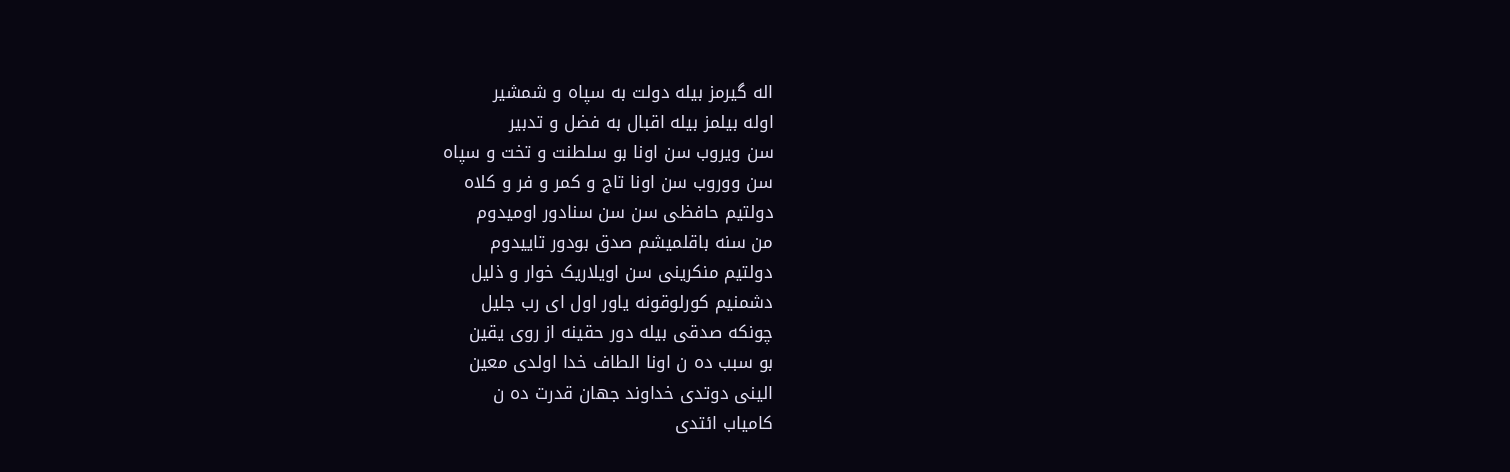اله گیرمز بیله دولت به سپاه و شمشیر
اوله بیلمز بیله اقبال به فضل و تدبیر
سن ویروب سن اونا بو سلطنت و تخت و سپاه
سن ووروب سن اونا تاج و کمر و فر و کلاه
دولتیم حافظی سن سن سنادور اومیدوم
من سنه باقلمیشم صدق بودور تاییدوم
دولتیم منکرینی سن اویلاریک خوار و ذلیل
دشمنیم کورلوقونه یاور اول ای رب جلیل
چونکه صدقی بیله دور حقینه از روی یقین
بو سبب ده ن اونا الطاف خدا اولدی معین
الینی دوتدی خداوند جهان قدرت ده ن
کامیاب ائتدی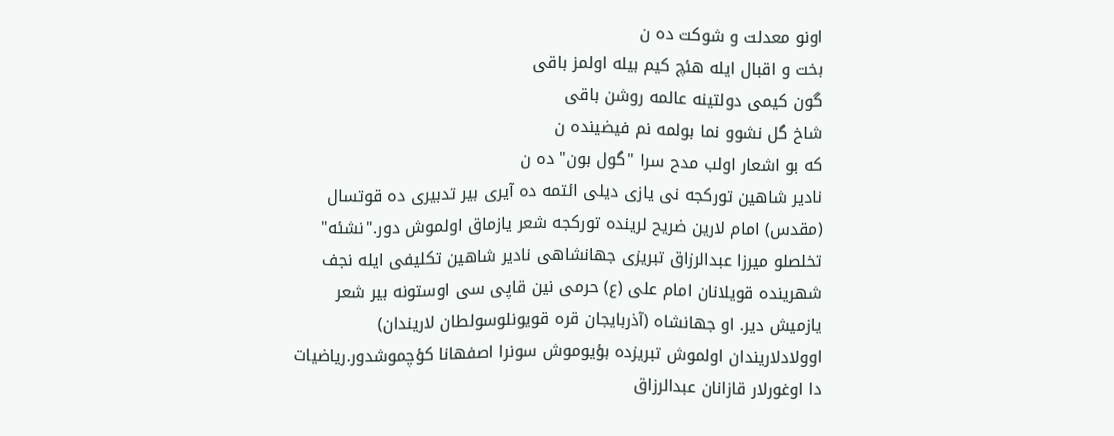اونو معدلت و شوکت ده ن
بخت و اقبال ایله هئچ کیم بیله اولمز باقی
گون کیمی دولتینه عالمه روشن باقی
شاخ گل نشوو نما بولمه نم فیضینده ن
که بو اشعار اولب مدح سرا "گول بون" ده ن
نادیر شاهین تورکجه نی یازی دیلی ائتمه ده آیری بیر تدبیری ده قوتسال (مقدس) امام لارین ضریح لرینده تورکجه شعر یازماق اولموش دور."نشئه" تخلصلو میرزا عبدالرزاق تبریزی جهانشاهی نادیر شاهین تکلیفی ایله نجف شهرینده قویلانان امام علی (ع) حرمی نین قاپی سی اوستونه بیر شعر یازمیش دیر. او جهانشاه (آذربایجان قره قویونلوسولطان لاریندان) اوولادلاریندان اولموش تبریزده بؤیوموش سونرا اصفهانا کؤچموشدور.ریاضیات دا اوغورلار قازانان عبدالرزاق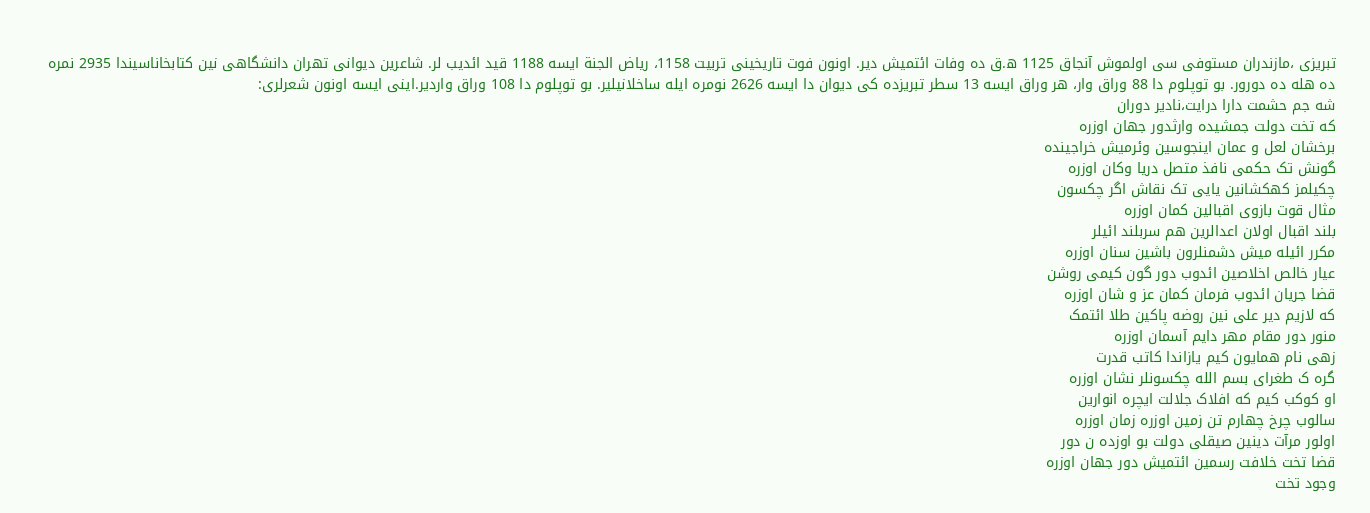تبریزی ،مازندران مستوفی سی اولموش آنجاق 1125 ه.ق ده وفات ائتمیش دیر. اونون فوت تاریخینی تربیت 1158، ریاض الجنة ایسه 1188 قید ائدیب لر. شاعرین دیوانی تهران دانشگاهی نین کتابخاناسیندا 2935 نمره ده هله ده دورور. بو توپلوم دا 88 وراق وار، هر وراق ایسه 13 سطر تبریزده کی دیوان دا ایسه 2626 نومره ایله ساخلانیلیر. بو توپلوم دا 108 وراق واردیر.اینی ایسه اونون شعرلری:
شه جم حشمت دارا درایت،نادیر دوران
که تخت دولت جمشیده وارثدور جهان اوزره
برخشان لعل و عمان اینجوسین وئرمیش خراجینده
گونش تک حکمی نافذ متصل دریا وکان اوزره
چکیلمز کهکشانین یایی تک نقاش اگر چکسون
مثال قوت بازوی اقبالین کمان اوزره
بلند اقبال اولان اعدالرین هم سربلند ائیلر
مکرر ائیله میش دشمنلرون باشین سنان اوزره
عیار خالص اخلاصین ائدوب دور گون کیمی روشن
قضا جریان ائدوب فرمان کمان عز و شان اوزره
که لازیم دیر علی نین روضه پاکین طلا ائتمک
منور دور مقام مهر دایم آسمان اوزره
زهی نام همایون کیم یازاندا کاتب قدرت
گره ک طغرای بسم الله چکسونلر نشان اوزره
او کوکب کیم که افلاک جلالت ایچره انوارین
سالوب چرخ چهارم تن زمین اوزره زمان اوزره
اولور مرآت دینین صیقلی دولت بو اوزده ن دور
قضا تخت خلافت رسمین ائتمیش دور جهان اوزره
وجود تخت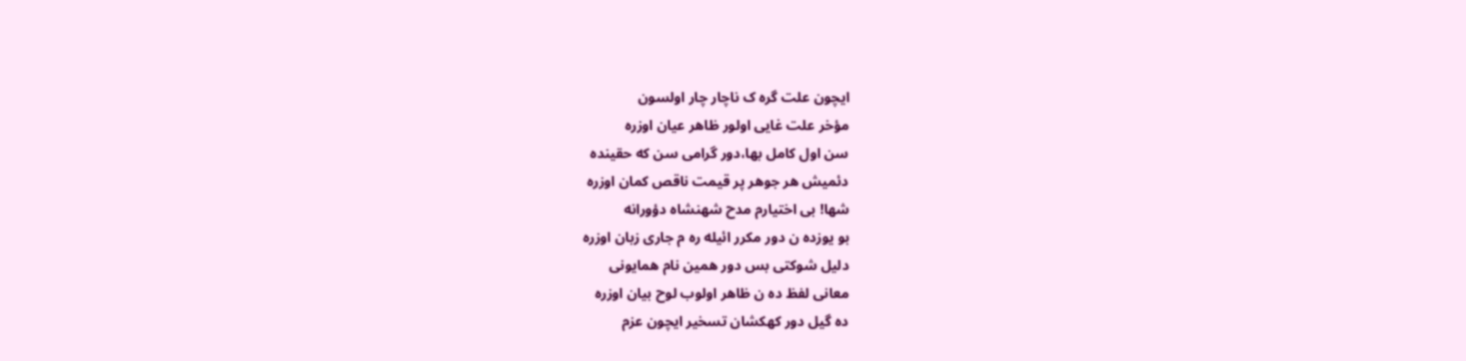ایچون علت گره ک ناچار چار اولسون
مؤخر علت غایی اولور ظاهر عیان اوزره
سن اول کامل بها،دور گرامی سن که حقینده
دئمیش هر جوهر پر قیمت ناقص کمان اوزره
شها! بی اختیارم مدح شهنشاه دؤورانه
بو یوزده ن دور مکرر ائیله ره م جاری زبان اوزره
دلیل شوکتی بس دور همین نام همایونی
معانی لفظ ده ن ظاهر اولوب لوح بیان اوزره
ده گیل دور کهکشان تسخیر ایچون عزم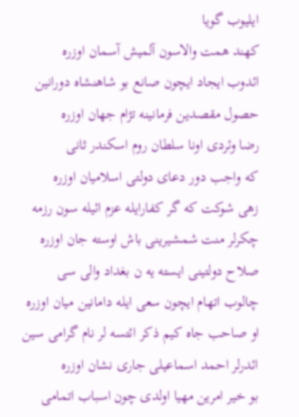ایلیوب گویا
کهند همت والاسون آلمیش آسمان اوزره
ائدوب ایجاد ایچون صانع بو شاهنشاه دورانین
حصول مقصدین فرمانینه تژام جهان اوزره
رضا وئردی اونا سلطان روم اسکندر ثانی
که واجب دور دعای دولتی اسلامیان اوزره
زهی شوکت که گر کفارایله عزم ائیله سون رزمه
چکرلر منت شمشیرینی باش اوسته جان اوزره
صلاح دولتینی ایسته یه ن بغداد والی سی
چالوب اتهام ایچون سعی ایله دامانین میان اوزره
او صاحب جاه کیم ذکر ائتسه لر نام گرامی سین
ائدرلر احمد اسماعیلی جاری نشان اوزره
بو خیر امرین مهیا اولدی چون اسباب اتمامی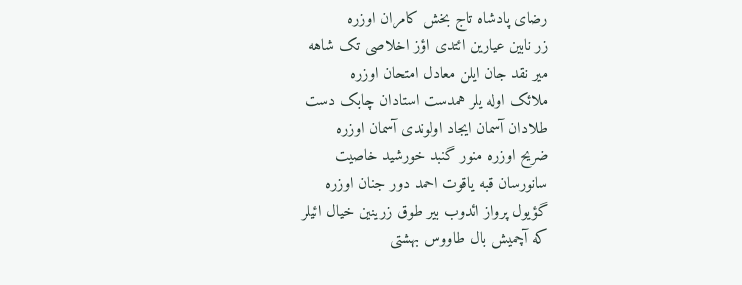رضای پادشاه تاج بخش کامران اوزره
زر نابین عیارین ائتدی اؤز اخلاصی تک شاهه
میر نقد جان ایلن معادل امتحان اوزره
ملائک اوله یلر همدست استادان چابک دست
طلادان آسمان ایجاد اولوندی آسمان اوزره
ضریح اوزره منور گنبد خورشید خاصیت
سانورسان قبه یاقوت احمد دور جنان اوزره
گؤیول پرواز ائدوب بیر طوق زرینین خیال ائیلر
که آچمیش بال طاووس بهشتی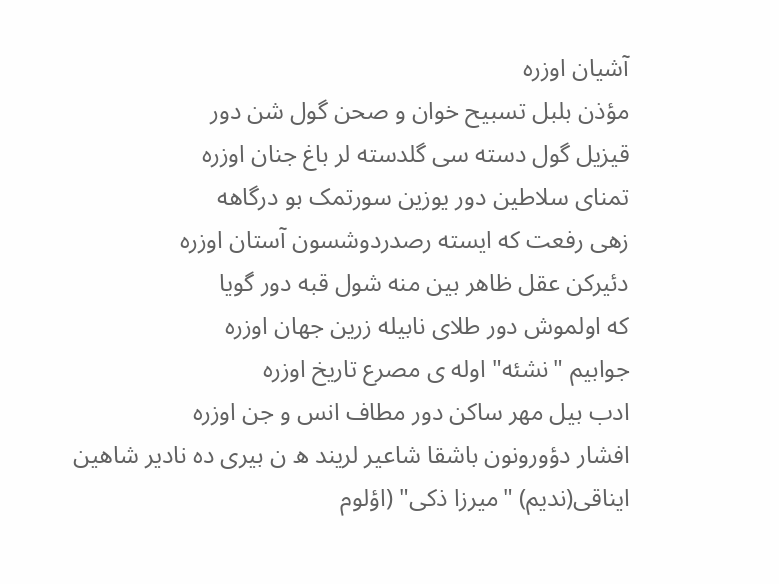آشیان اوزره
مؤذن بلبل تسبیح خوان و صحن گول شن دور
قیزیل گول دسته سی گلدسته لر باغ جنان اوزره
تمنای سلاطین دور یوزین سورتمک بو درگاهه
زهی رفعت که ایسته رصدردوشسون آستان اوزره
دئیرکن عقل ظاهر بین منه شول قبه دور گویا
که اولموش دور طلای نابیله زرین جهان اوزره
جوابیم "نشئه" اوله ی مصرع تاریخ اوزره
ادب بیل مهر ساکن دور مطاف انس و جن اوزره
افشار دؤورونون باشقا شاعیر لریند ه ن بیری ده نادیر شاهین ایناقی(ندیم) "میرزا ذکی" (اؤلوم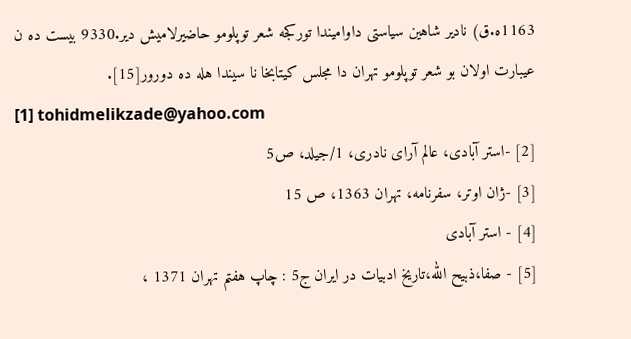1163ه.ق) نادیر شاهین سیاستی داوامیندا تورکجه شعر توپلومو حاضیرلامیش دیر.9330 بیست ده ن عیبارت اولان بو شعر توپلومو تهران دا مجلس کیتابخا نا سیندا هله ده دورور[15].
[1] tohidmelikzade@yahoo.com
[2] -استر آبادی، عالم آرای نادری، 1/جیلد، ص5
[3] -ژان اوتر، سفرنامه، تهران 1363، ص 15
[4] - استر آبادی
[5] - صفا،ذبیح الله،تاریخ ادبیات در ایران ج5 : چاپ هفتم تهران 1371 ،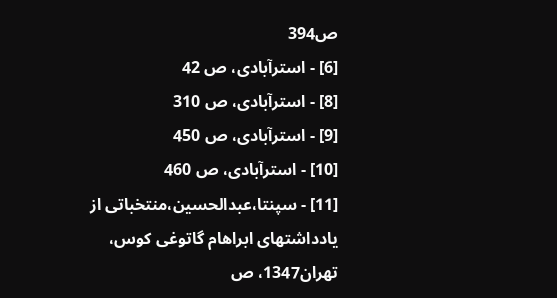ص394
[6] - استرآبادی، ص 42
[8] - استرآبادی، ص 310
[9] - استرآبادی، ص 450
[10] - استرآبادی، ص 460
[11] - سپنتا،عبدالحسین،منتخباتی از یادداشتهای ابراهام گاتوغی کوس، تهران1347، ص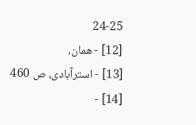24-25
[12] - همان،
[13] - استرآبادی، ص 460
[14] -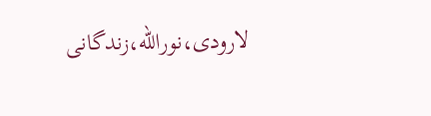لارودی،نورالله،زندگانی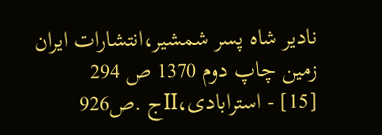نادیر شاه پسر شمشیر،انتشارات ایران زمین چاپ دوم 1370 ص 294
[15] - استرابادی،ΙΙج .ص926